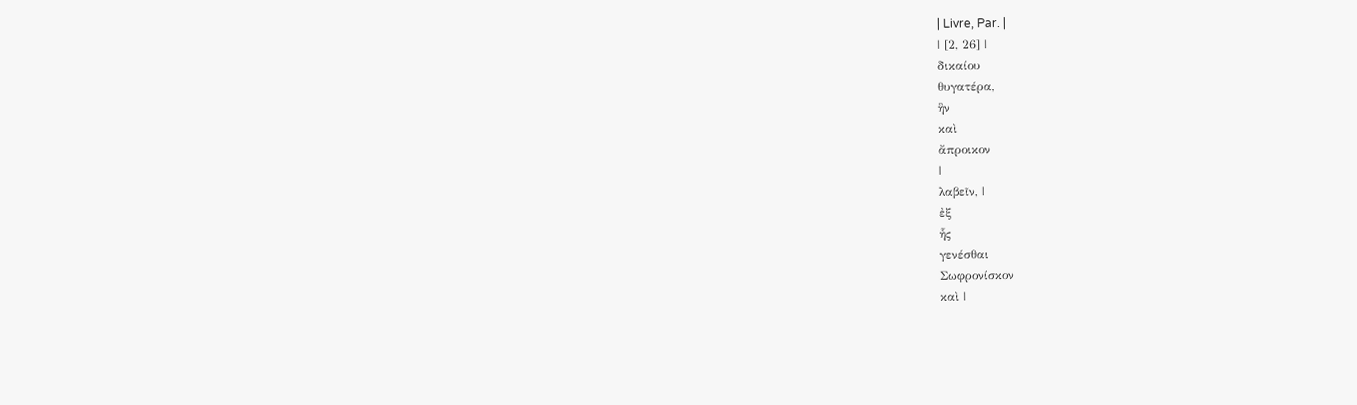| Livre, Par. |
| [2, 26] |
δικαίου
θυγατέρα,
ἣν
καὶ
ἄπροικον
|
λαβεῖν, |
ἐξ
ἧς
γενέσθαι
Σωφρονίσκον
καὶ |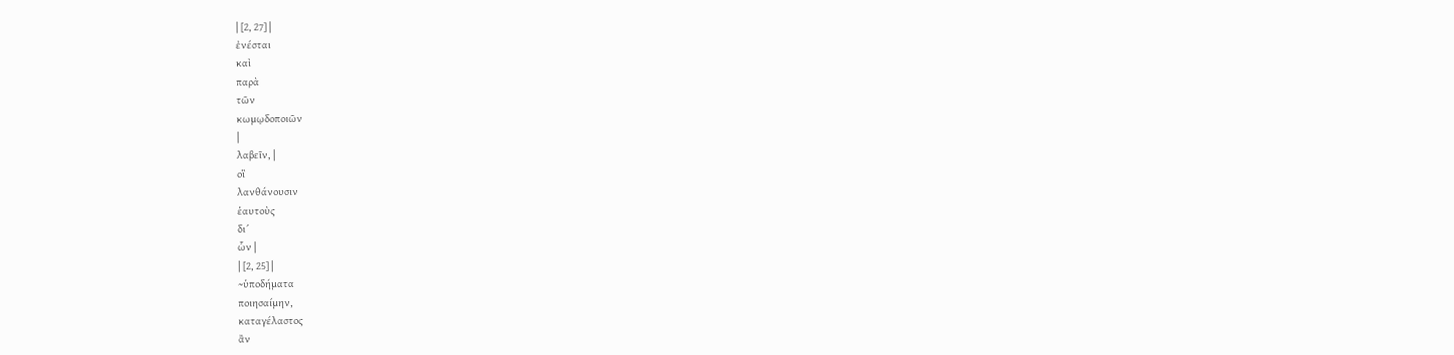| [2, 27] |
ἐνέσται
καὶ
παρὰ
τῶν
κωμῳδοποιῶν
|
λαβεῖν, |
οἳ
λανθάνουσιν
ἑαυτοὺς
δι´
ὧν |
| [2, 25] |
~ὑποδήματα
ποιησαίμην,
καταγέλαστος
ἂν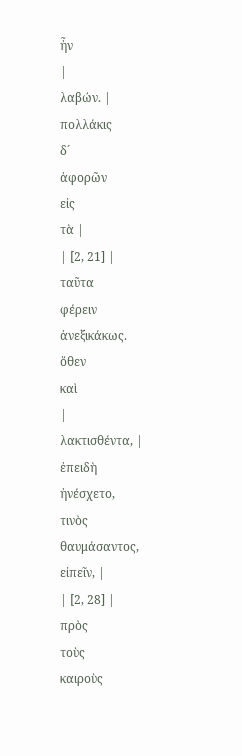ἦν
|
λαβών. |
πολλάκις
δ´
ἀφορῶν
εἰς
τὰ |
| [2, 21] |
ταῦτα
φέρειν
ἀνεξικάκως.
ὅθεν
καὶ
|
λακτισθέντα, |
ἐπειδὴ
ἠνέσχετο,
τινὸς
θαυμάσαντος,
εἰπεῖν, |
| [2, 28] |
πρὸς
τοὺς
καιροὺς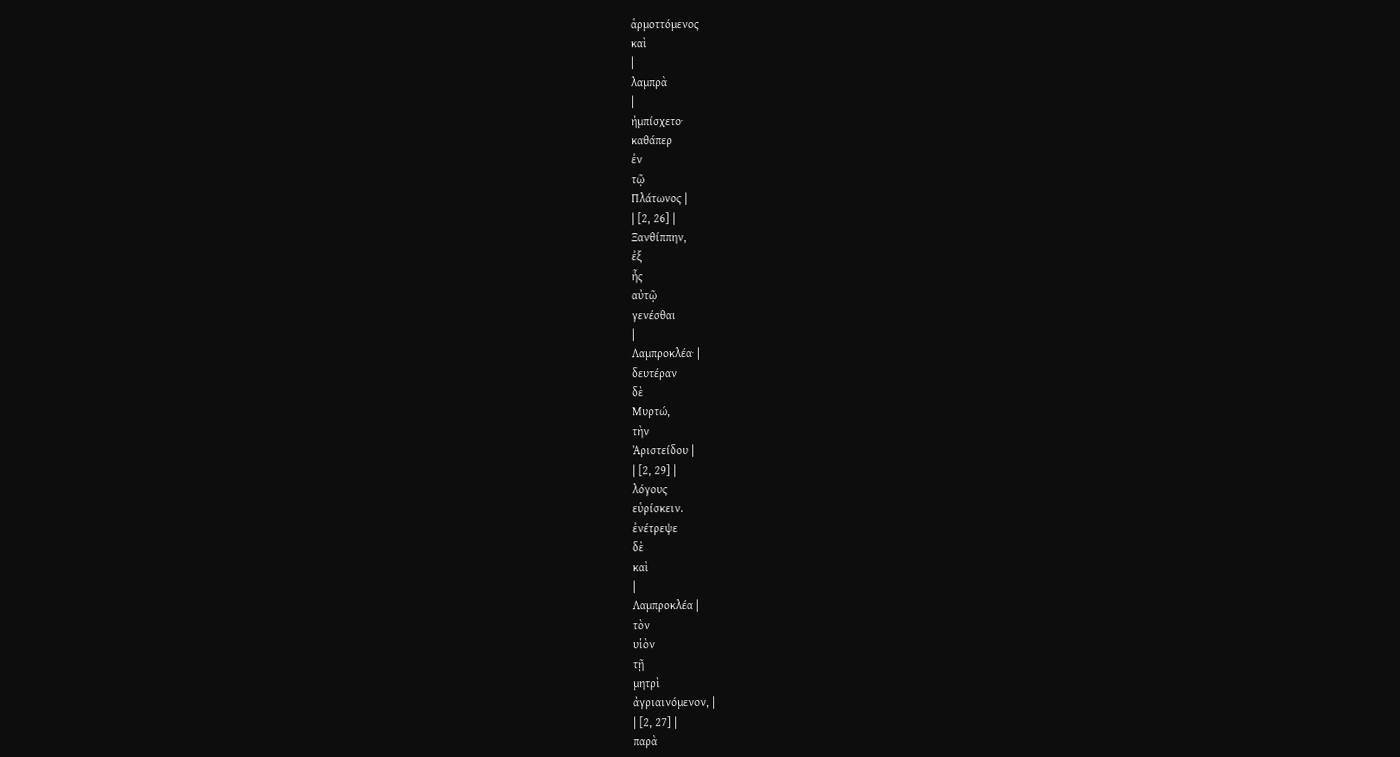ἁρμοττόμενος
καὶ
|
λαμπρὰ
|
ἠμπίσχετο·
καθάπερ
ἐν
τῷ
Πλάτωνος |
| [2, 26] |
Ξανθίππην,
ἐξ
ἧς
αὐτῷ
γενέσθαι
|
Λαμπροκλέα· |
δευτέραν
δὲ
Μυρτώ,
τὴν
Ἀριστείδου |
| [2, 29] |
λόγους
εὑρίσκειν.
ἐνέτρεψε
δὲ
καὶ
|
Λαμπροκλέα |
τὸν
υἱὸν
τῇ
μητρὶ
ἀγριαινόμενον, |
| [2, 27] |
παρὰ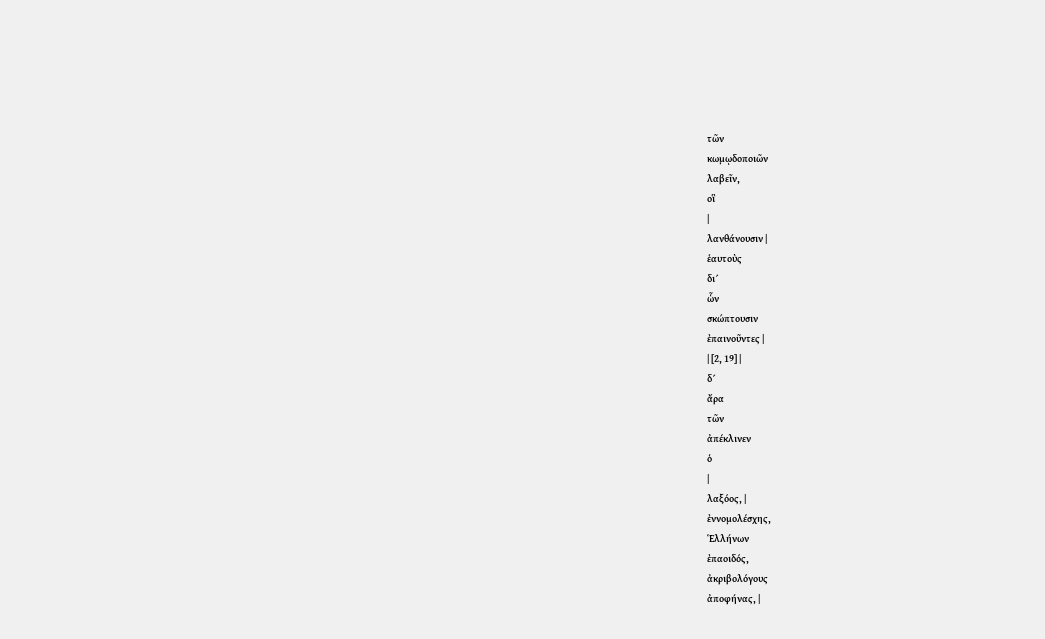τῶν
κωμῳδοποιῶν
λαβεῖν,
οἳ
|
λανθάνουσιν |
ἑαυτοὺς
δι´
ὧν
σκώπτουσιν
ἐπαινοῦντες |
| [2, 19] |
δ´
ἄρα
τῶν
ἀπέκλινεν
ὁ
|
λαξόος, |
ἐννομολέσχης,
Ἑλλήνων
ἐπαοιδός,
ἀκριβολόγους
ἀποφήνας, |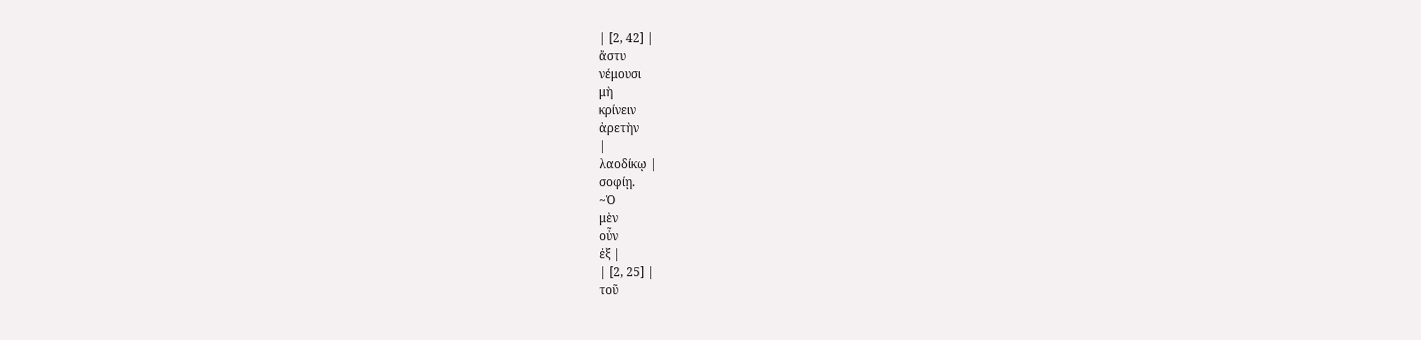| [2, 42] |
ἄστυ
νέμουσι
μὴ
κρίνειν
ἀρετὴν
|
λαοδίκῳ |
σοφίῃ.
~Ὁ
μὲν
οὖν
ἐξ |
| [2, 25] |
τοῦ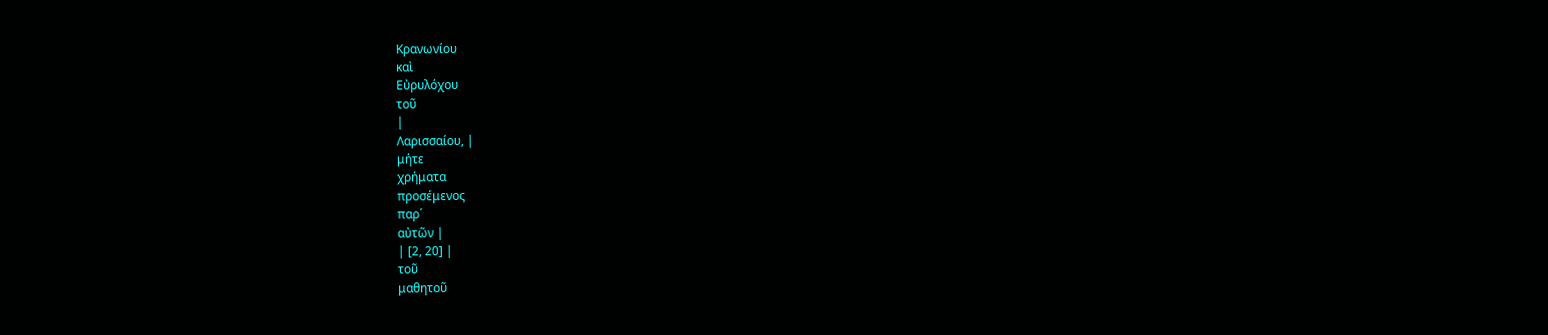Κρανωνίου
καὶ
Εὐρυλόχου
τοῦ
|
Λαρισσαίου, |
μήτε
χρήματα
προσέμενος
παρ´
αὐτῶν |
| [2, 20] |
τοῦ
μαθητοῦ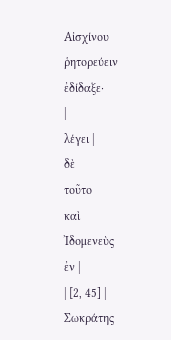Αἰσχίνου
ῥητορεύειν
ἐδίδαξε·
|
λέγει |
δὲ
τοῦτο
καὶ
Ἰδομενεὺς
ἐν |
| [2, 45] |
Σωκράτης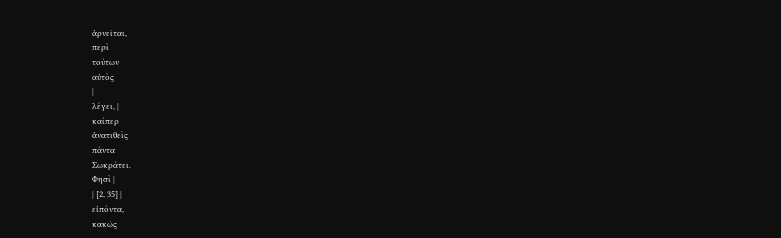ἀρνεῖται,
περὶ
τούτων
αὐτὸς
|
λέγει, |
καίπερ
ἀνατιθεὶς
πάντα
Σωκράτει.
Φησὶ |
| [2, 35] |
εἰπόντα,
κακῶς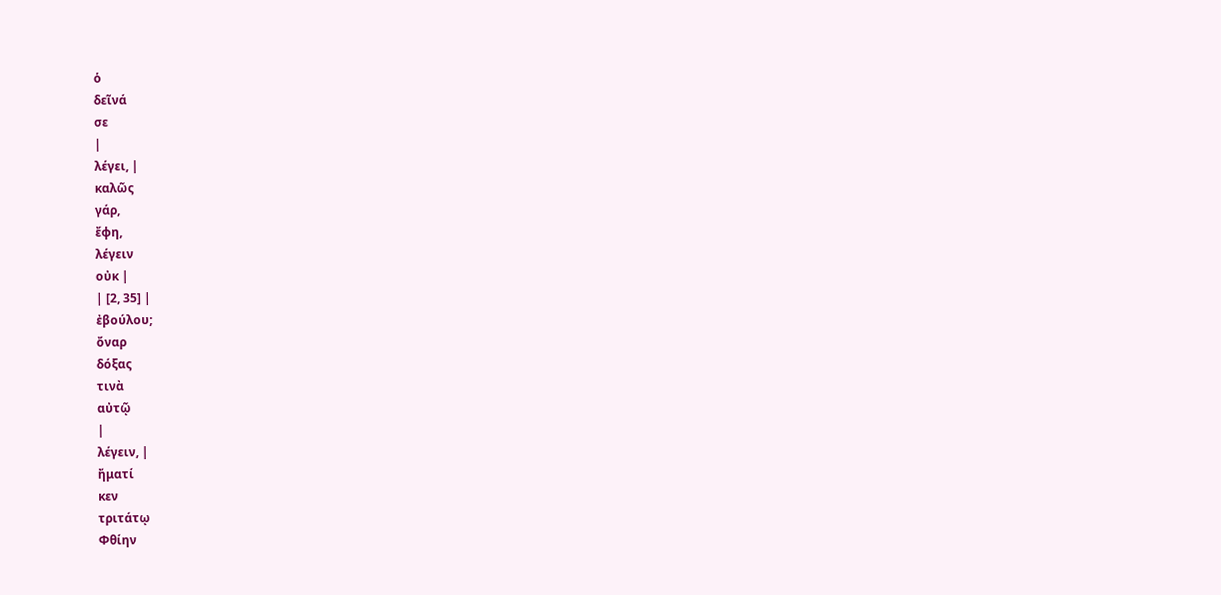ὁ
δεῖνά
σε
|
λέγει, |
καλῶς
γάρ,
ἔφη,
λέγειν
οὐκ |
| [2, 35] |
ἐβούλου;
ὄναρ
δόξας
τινὰ
αὐτῷ
|
λέγειν, |
ἤματί
κεν
τριτάτῳ
Φθίην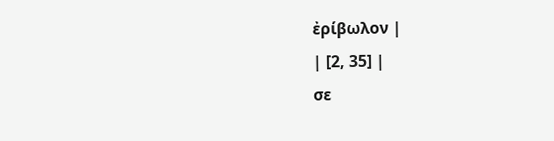ἐρίβωλον |
| [2, 35] |
σε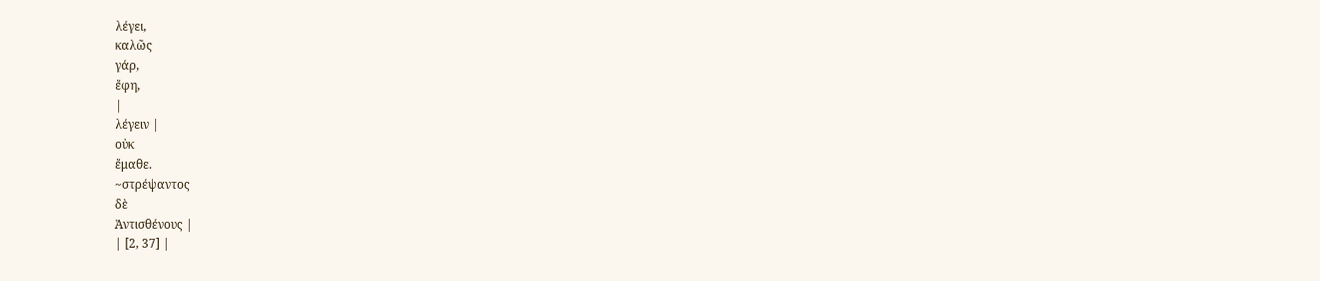λέγει,
καλῶς
γάρ,
ἔφη,
|
λέγειν |
οὐκ
ἔμαθε.
~στρέψαντος
δὲ
Ἀντισθένους |
| [2, 37] |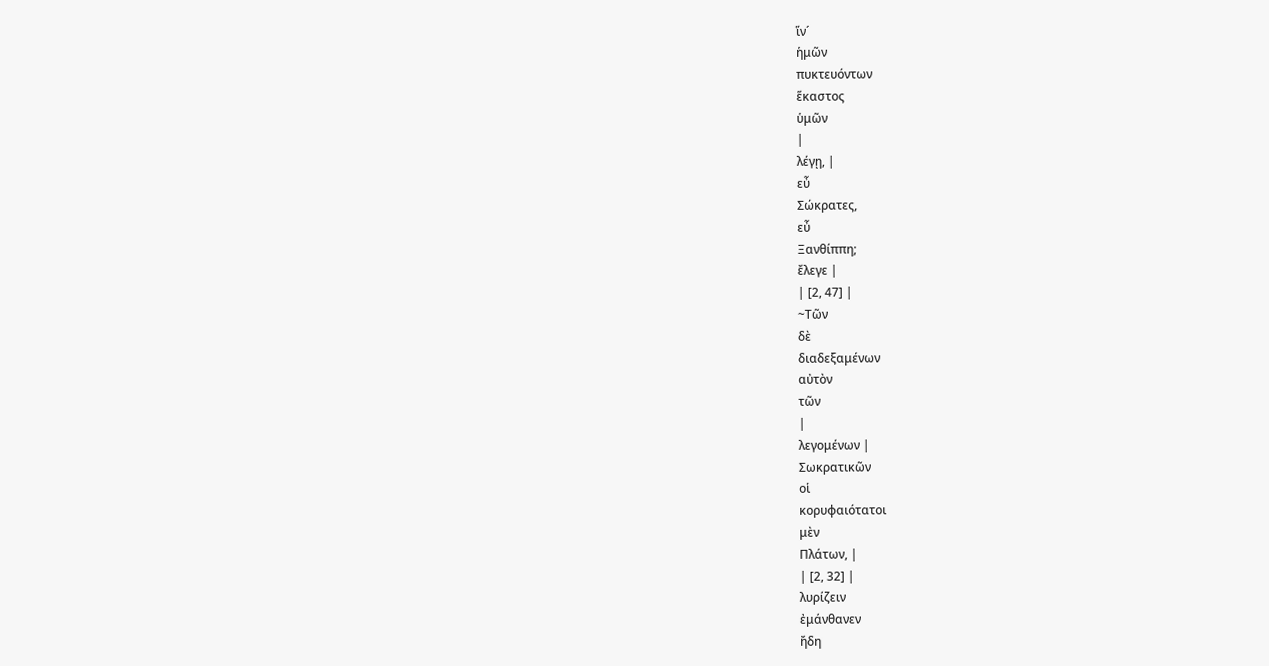ἵν´
ἡμῶν
πυκτευόντων
ἕκαστος
ὑμῶν
|
λέγῃ, |
εὖ
Σώκρατες,
εὖ
Ξανθίππη;
ἔλεγε |
| [2, 47] |
~Τῶν
δὲ
διαδεξαμένων
αὐτὸν
τῶν
|
λεγομένων |
Σωκρατικῶν
οἱ
κορυφαιότατοι
μὲν
Πλάτων, |
| [2, 32] |
λυρίζειν
ἐμάνθανεν
ἤδη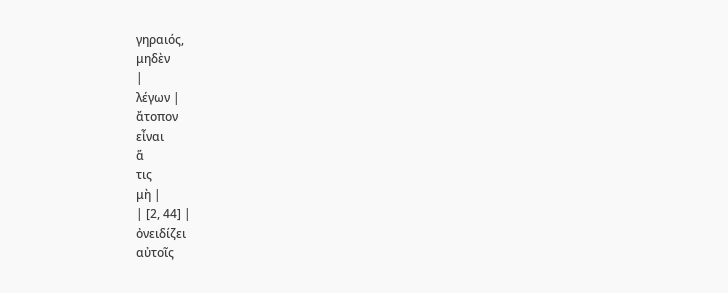γηραιός,
μηδὲν
|
λέγων |
ἄτοπον
εἶναι
ἅ
τις
μὴ |
| [2, 44] |
ὀνειδίζει
αὐτοῖς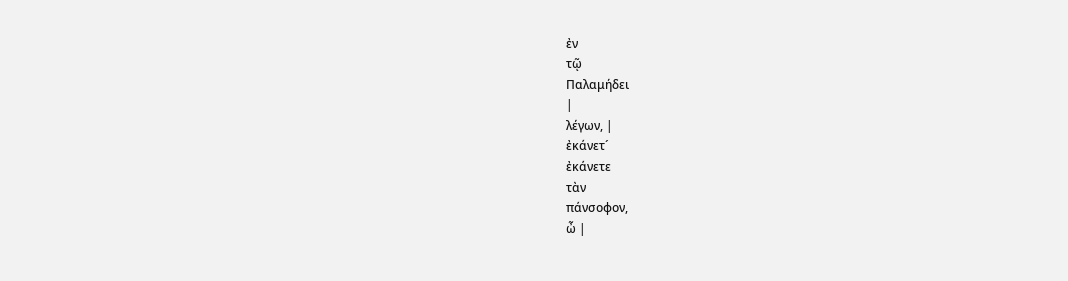ἐν
τῷ
Παλαμήδει
|
λέγων, |
ἐκάνετ´
ἐκάνετε
τὰν
πάνσοφον,
ὦ |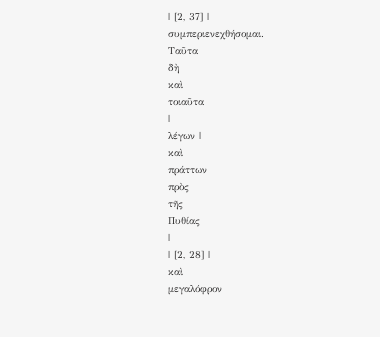| [2, 37] |
συμπεριενεχθήσομαι.
Ταῦτα
δὴ
καὶ
τοιαῦτα
|
λέγων |
καὶ
πράττων
πρὸς
τῆς
Πυθίας
|
| [2, 28] |
καὶ
μεγαλόφρον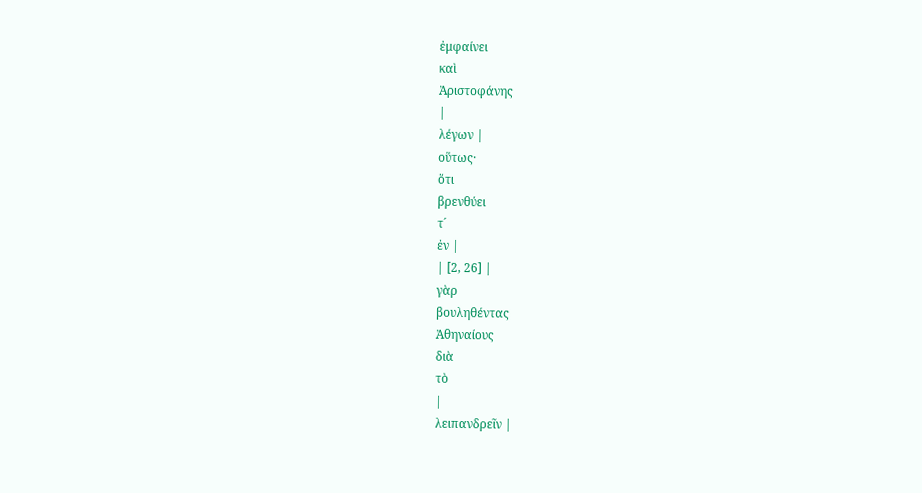ἐμφαίνει
καὶ
Ἀριστοφάνης
|
λέγων |
οὕτως·
ὅτι
βρενθύει
τ´
ἐν |
| [2, 26] |
γὰρ
βουληθέντας
Ἀθηναίους
διὰ
τὸ
|
λειπανδρεῖν |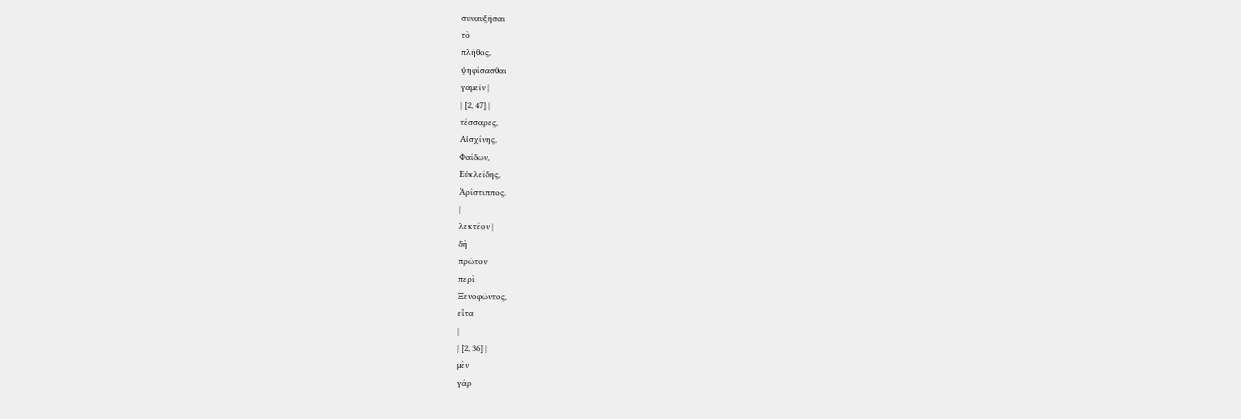συναυξῆσαι
τὸ
πλῆθος,
ψηφίσασθαι
γαμεῖν |
| [2, 47] |
τέσσαρες,
Αἰσχίνης,
Φαίδων,
Εὐκλείδης,
Ἀρίστιππος.
|
λεκτέον |
δὴ
πρῶτον
περὶ
Ξενοφῶντος,
εἶτα
|
| [2, 36] |
μὲν
γάρ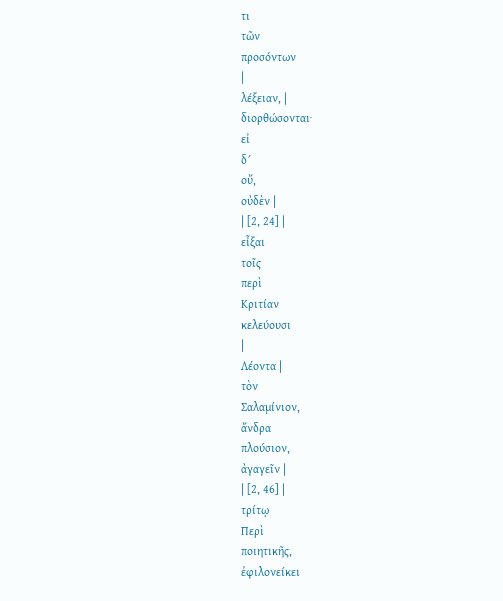τι
τῶν
προσόντων
|
λέξειαν, |
διορθώσονται·
εἰ
δ´
οὔ,
οὐδὲν |
| [2, 24] |
εἶξαι
τοῖς
περὶ
Κριτίαν
κελεύουσι
|
Λέοντα |
τὸν
Σαλαμίνιον,
ἄνδρα
πλούσιον,
ἀγαγεῖν |
| [2, 46] |
τρίτῳ
Περὶ
ποιητικῆς,
ἐφιλονείκει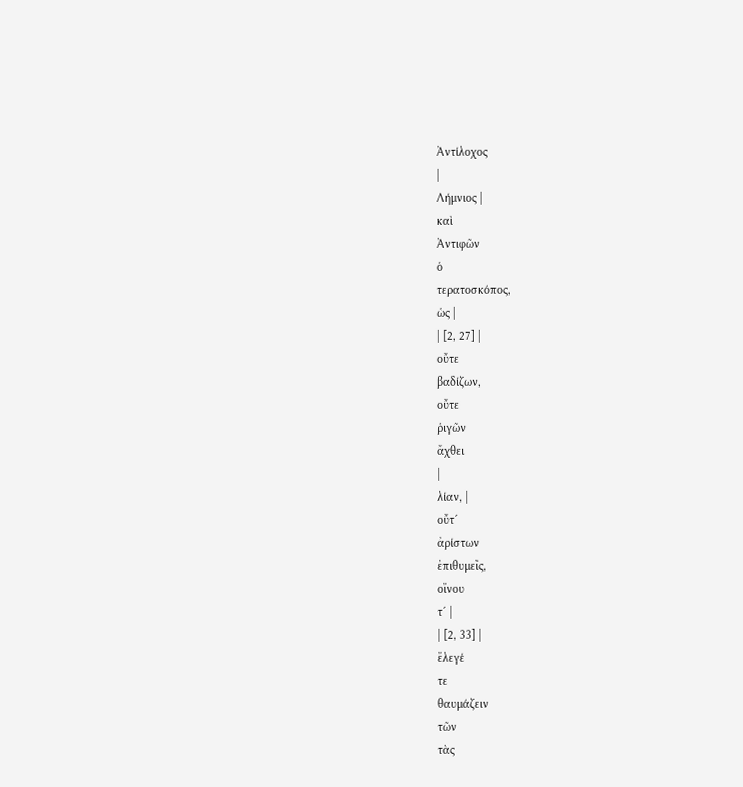Ἀντίλοχος
|
Λήμνιος |
καὶ
Ἀντιφῶν
ὁ
τερατοσκόπος,
ὡς |
| [2, 27] |
οὔτε
βαδίζων,
οὔτε
ῥιγῶν
ἄχθει
|
λίαν, |
οὔτ´
ἀρίστων
ἐπιθυμεῖς,
οἴνου
τ´ |
| [2, 33] |
ἔλεγέ
τε
θαυμάζειν
τῶν
τὰς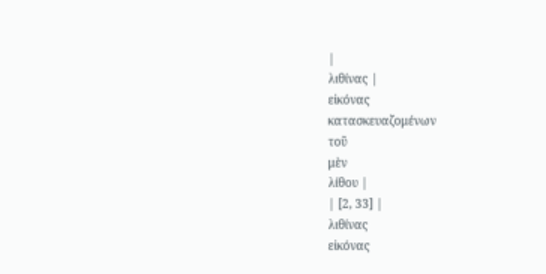|
λιθίνας |
εἰκόνας
κατασκευαζομένων
τοῦ
μὲν
λίθου |
| [2, 33] |
λιθίνας
εἰκόνας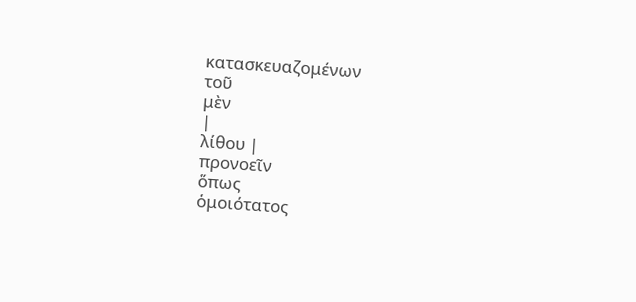κατασκευαζομένων
τοῦ
μὲν
|
λίθου |
προνοεῖν
ὅπως
ὁμοιότατος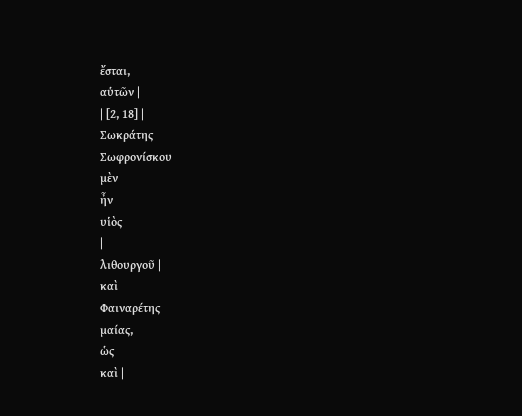ἔσται,
αὑτῶν |
| [2, 18] |
Σωκράτης
Σωφρονίσκου
μὲν
ἦν
υἱὸς
|
λιθουργοῦ |
καὶ
Φαιναρέτης
μαίας,
ὡς
καὶ |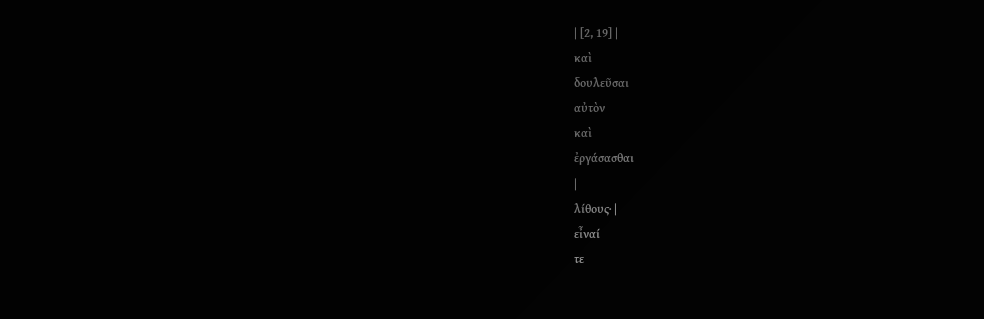| [2, 19] |
καὶ
δουλεῦσαι
αὐτὸν
καὶ
ἐργάσασθαι
|
λίθους· |
εἶναί
τε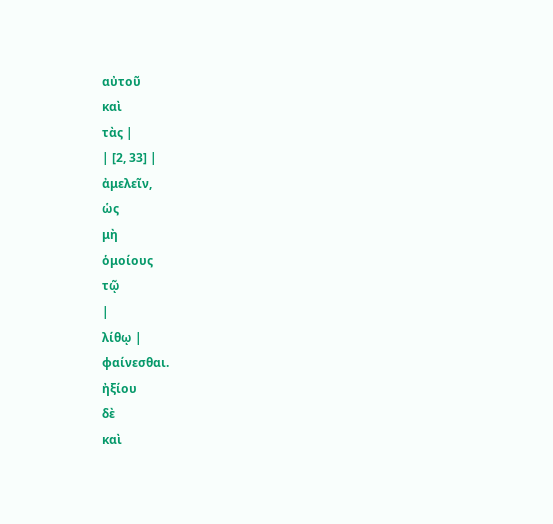αὐτοῦ
καὶ
τὰς |
| [2, 33] |
ἀμελεῖν,
ὡς
μὴ
ὁμοίους
τῷ
|
λίθῳ |
φαίνεσθαι.
ἠξίου
δὲ
καὶ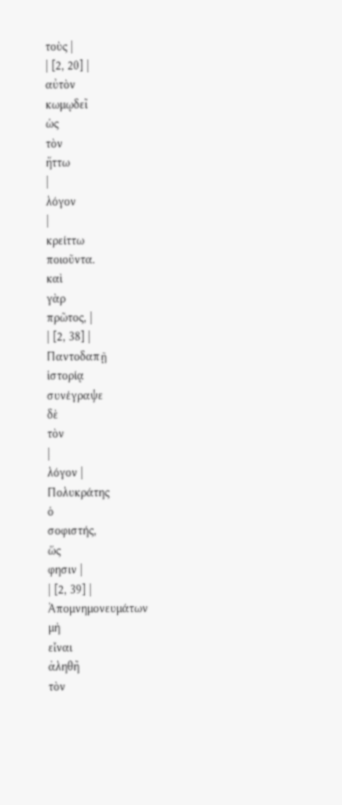τοὺς |
| [2, 20] |
αὐτὸν
κωμῳδεῖ
ὡς
τὸν
ἥττω
|
λόγον
|
κρείττω
ποιοῦντα.
καὶ
γὰρ
πρῶτος, |
| [2, 38] |
Παντοδαπῇ
ἱστορίᾳ
συνέγραψε
δὲ
τὸν
|
λόγον |
Πολυκράτης
ὁ
σοφιστής,
ὥς
φησιν |
| [2, 39] |
Ἀπομνημονευμάτων
μὴ
εἶναι
ἀληθῆ
τὸν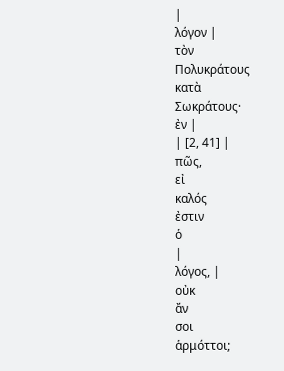|
λόγον |
τὸν
Πολυκράτους
κατὰ
Σωκράτους·
ἐν |
| [2, 41] |
πῶς,
εἰ
καλός
ἐστιν
ὁ
|
λόγος, |
οὐκ
ἄν
σοι
ἁρμόττοι;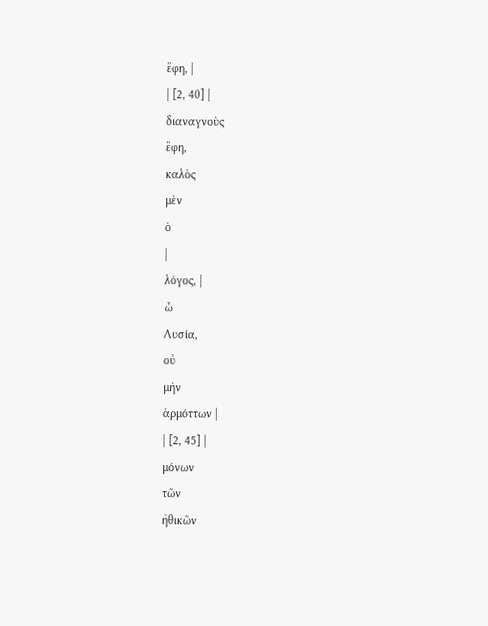ἔφη, |
| [2, 40] |
διαναγνοὺς
ἔφη,
καλὸς
μὲν
ὁ
|
λόγος, |
ὦ
Λυσία,
οὐ
μὴν
ἁρμόττων |
| [2, 45] |
μόνων
τῶν
ἠθικῶν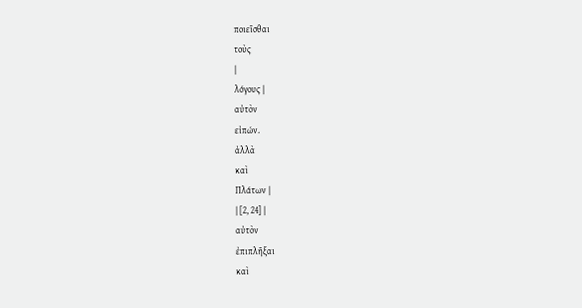ποιεῖσθαι
τοὺς
|
λόγους |
αὐτὸν
εἰπών.
ἀλλὰ
καὶ
Πλάτων |
| [2, 24] |
αὐτὸν
ἐπιπλῆξαι
καὶ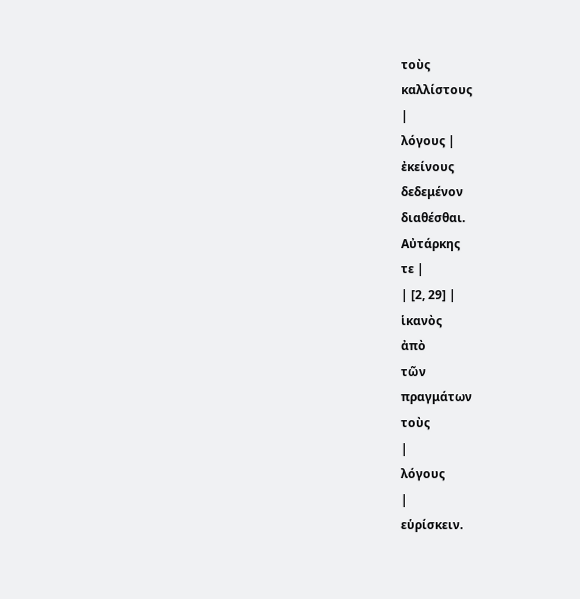τοὺς
καλλίστους
|
λόγους |
ἐκείνους
δεδεμένον
διαθέσθαι.
Αὐτάρκης
τε |
| [2, 29] |
ἱκανὸς
ἀπὸ
τῶν
πραγμάτων
τοὺς
|
λόγους
|
εὑρίσκειν.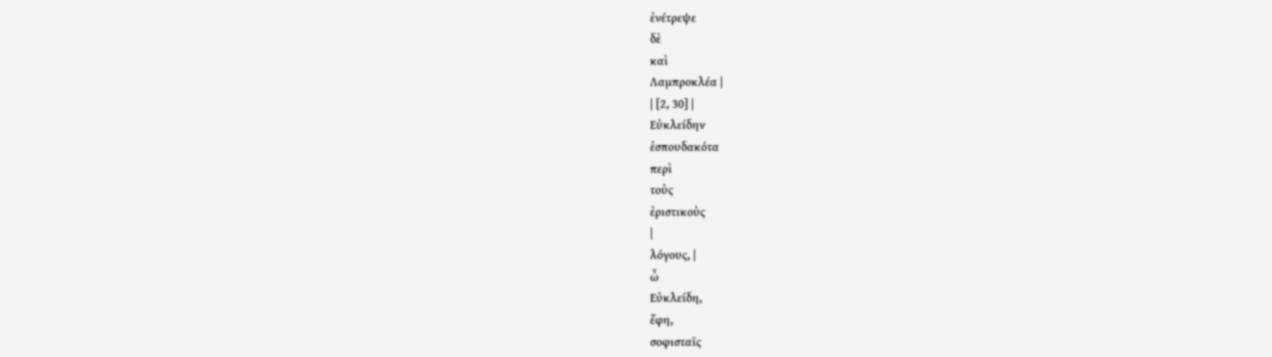ἐνέτρεψε
δὲ
καὶ
Λαμπροκλέα |
| [2, 30] |
Εὐκλείδην
ἐσπουδακότα
περὶ
τοὺς
ἐριστικοὺς
|
λόγους, |
ὦ
Εὐκλείδη,
ἔφη,
σοφισταῖς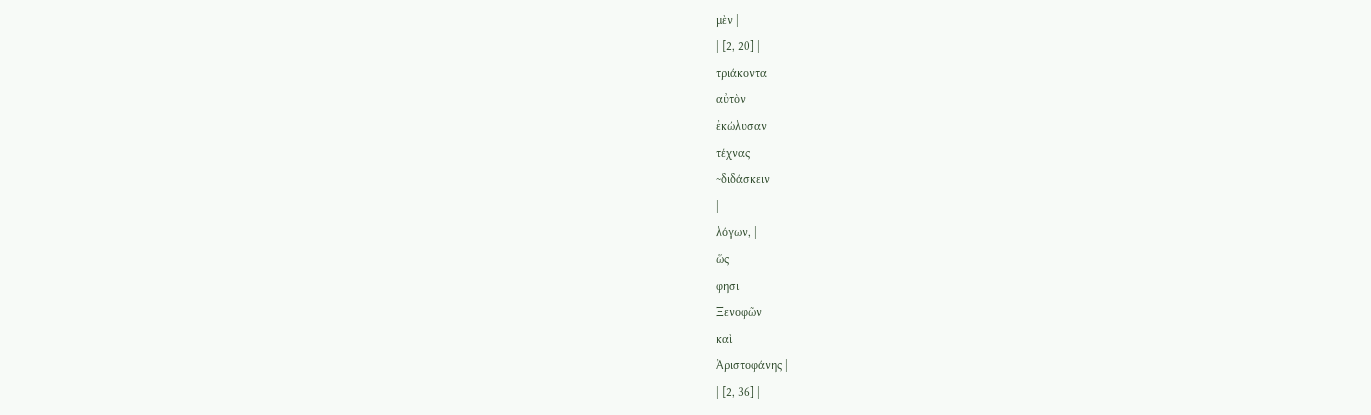μὲν |
| [2, 20] |
τριάκοντα
αὐτὸν
ἐκώλυσαν
τέχνας
~διδάσκειν
|
λόγων, |
ὥς
φησι
Ξενοφῶν
καὶ
Ἀριστοφάνης |
| [2, 36] |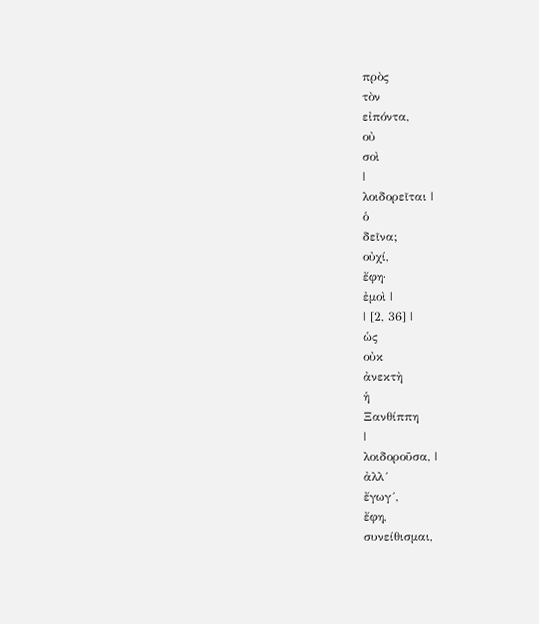πρὸς
τὸν
εἰπόντα,
οὐ
σοὶ
|
λοιδορεῖται |
ὁ
δεῖνα;
οὐχί,
ἔφη·
ἐμοὶ |
| [2, 36] |
ὡς
οὐκ
ἀνεκτὴ
ἡ
Ξανθίππη
|
λοιδοροῦσα, |
ἀλλ´
ἔγωγ´,
ἔφη,
συνείθισμαι,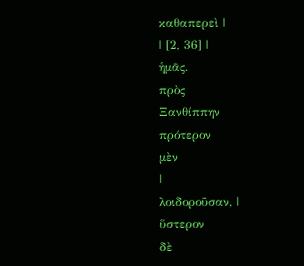καθαπερεὶ |
| [2, 36] |
ἡμᾶς.
πρὸς
Ξανθίππην
πρότερον
μὲν
|
λοιδοροῦσαν, |
ὕστερον
δὲ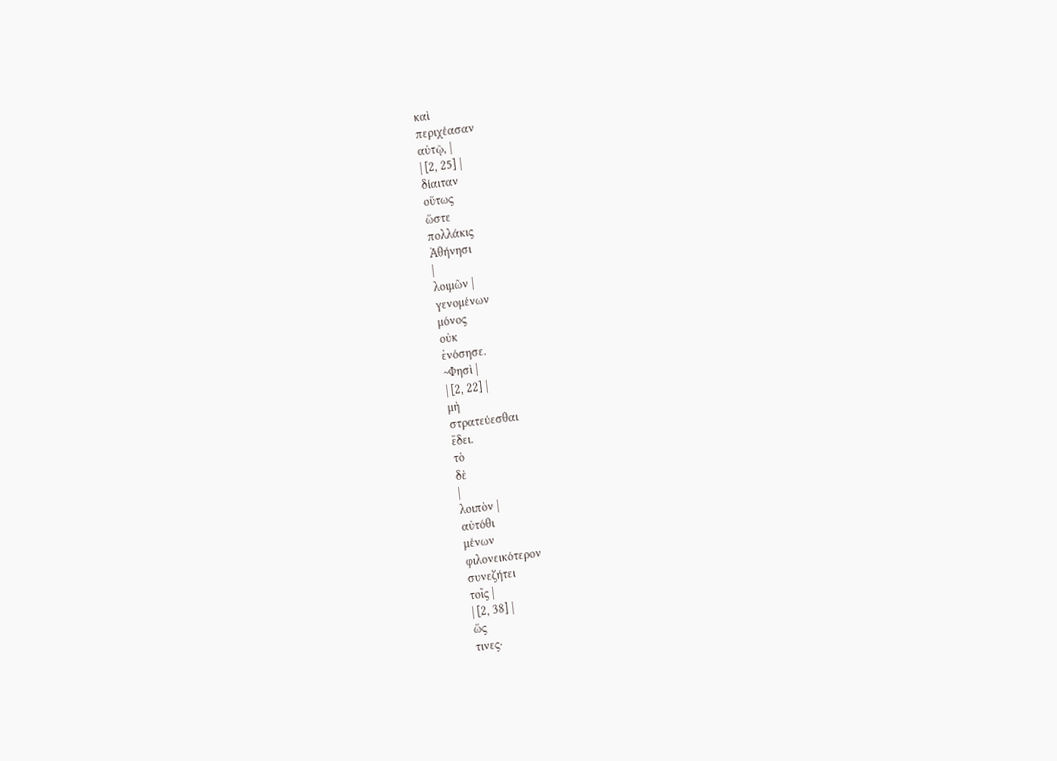καὶ
περιχέασαν
αὐτῷ, |
| [2, 25] |
δίαιταν
οὕτως
ὥστε
πολλάκις
Ἀθήνησι
|
λοιμῶν |
γενομένων
μόνος
οὐκ
ἐνόσησε.
~Φησὶ |
| [2, 22] |
μὴ
στρατεύεσθαι
ἔδει.
τὸ
δὲ
|
λοιπὸν |
αὐτόθι
μένων
φιλονεικότερον
συνεζήτει
τοῖς |
| [2, 38] |
ὥς
τινες·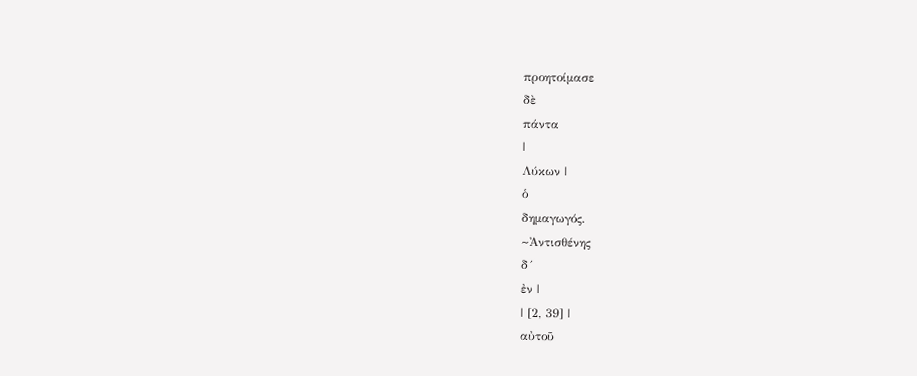προητοίμασε
δὲ
πάντα
|
Λύκων |
ὁ
δημαγωγός.
~Ἀντισθένης
δ´
ἐν |
| [2, 39] |
αὐτοῦ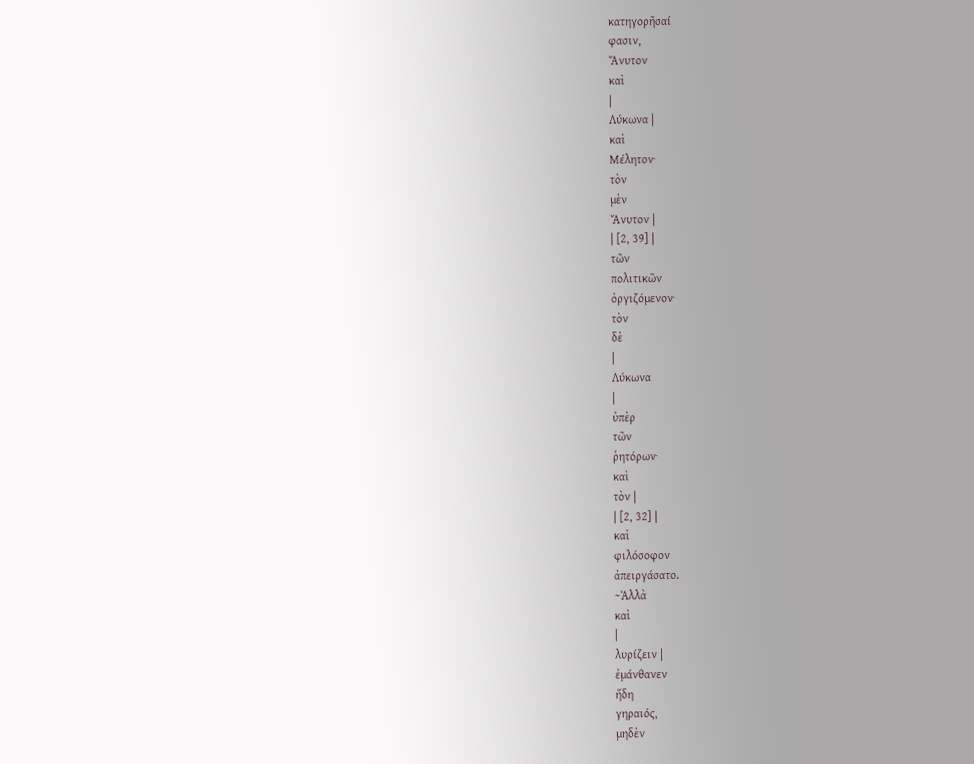κατηγορῆσαί
φασιν,
Ἄνυτον
καὶ
|
Λύκωνα |
καὶ
Μέλητον·
τὸν
μὲν
Ἄνυτον |
| [2, 39] |
τῶν
πολιτικῶν
ὀργιζόμενον·
τὸν
δὲ
|
Λύκωνα
|
ὑπὲρ
τῶν
ῥητόρων·
καὶ
τὸν |
| [2, 32] |
καὶ
φιλόσοφον
ἀπειργάσατο.
~Ἀλλὰ
καὶ
|
λυρίζειν |
ἐμάνθανεν
ἤδη
γηραιός,
μηδὲν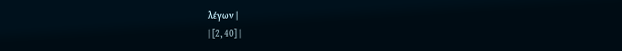λέγων |
| [2, 40] |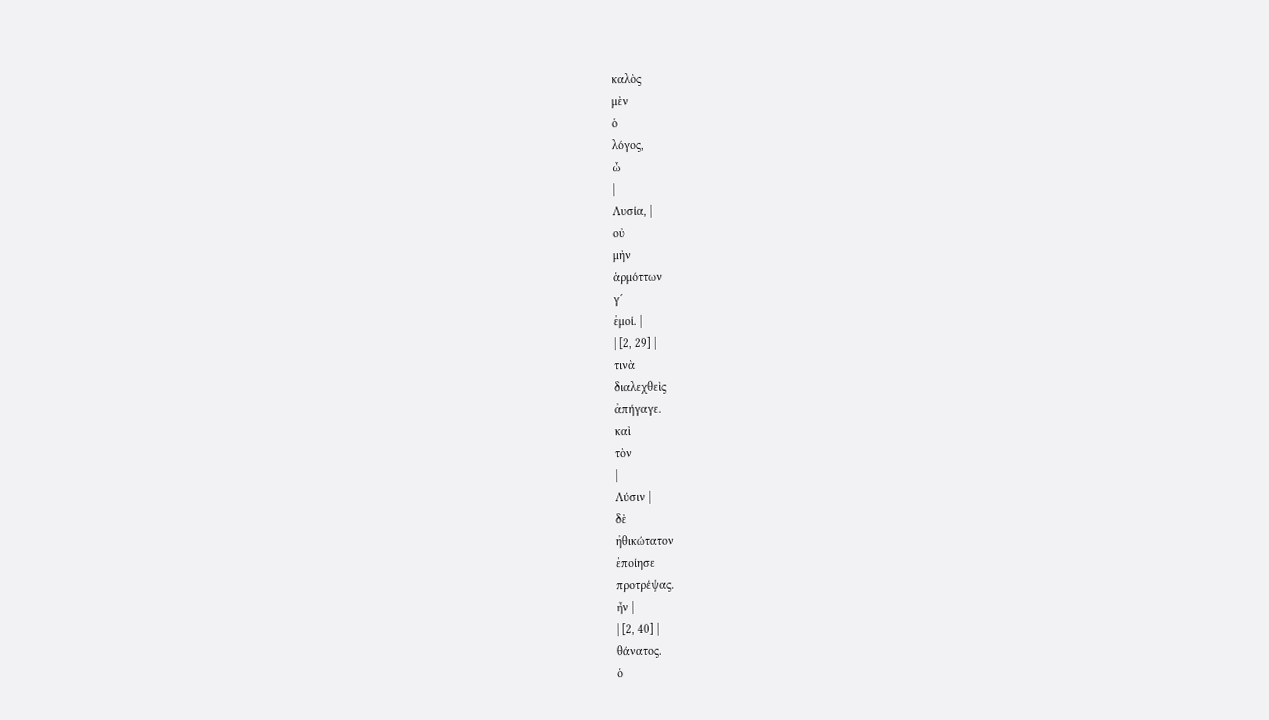καλὸς
μὲν
ὁ
λόγος,
ὦ
|
Λυσία, |
οὐ
μὴν
ἁρμόττων
γ´
ἐμοί. |
| [2, 29] |
τινὰ
διαλεχθεὶς
ἀπήγαγε.
καὶ
τὸν
|
Λύσιν |
δὲ
ἠθικώτατον
ἐποίησε
προτρέψας.
ἦν |
| [2, 40] |
θάνατος.
ὁ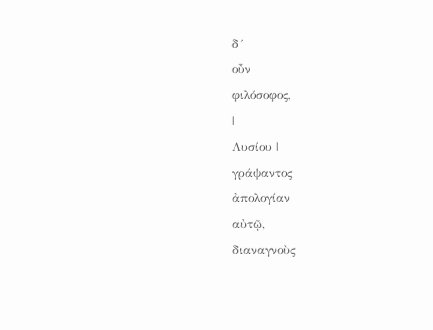δ´
οὖν
φιλόσοφος,
|
Λυσίου |
γράψαντος
ἀπολογίαν
αὐτῷ,
διαναγνοὺς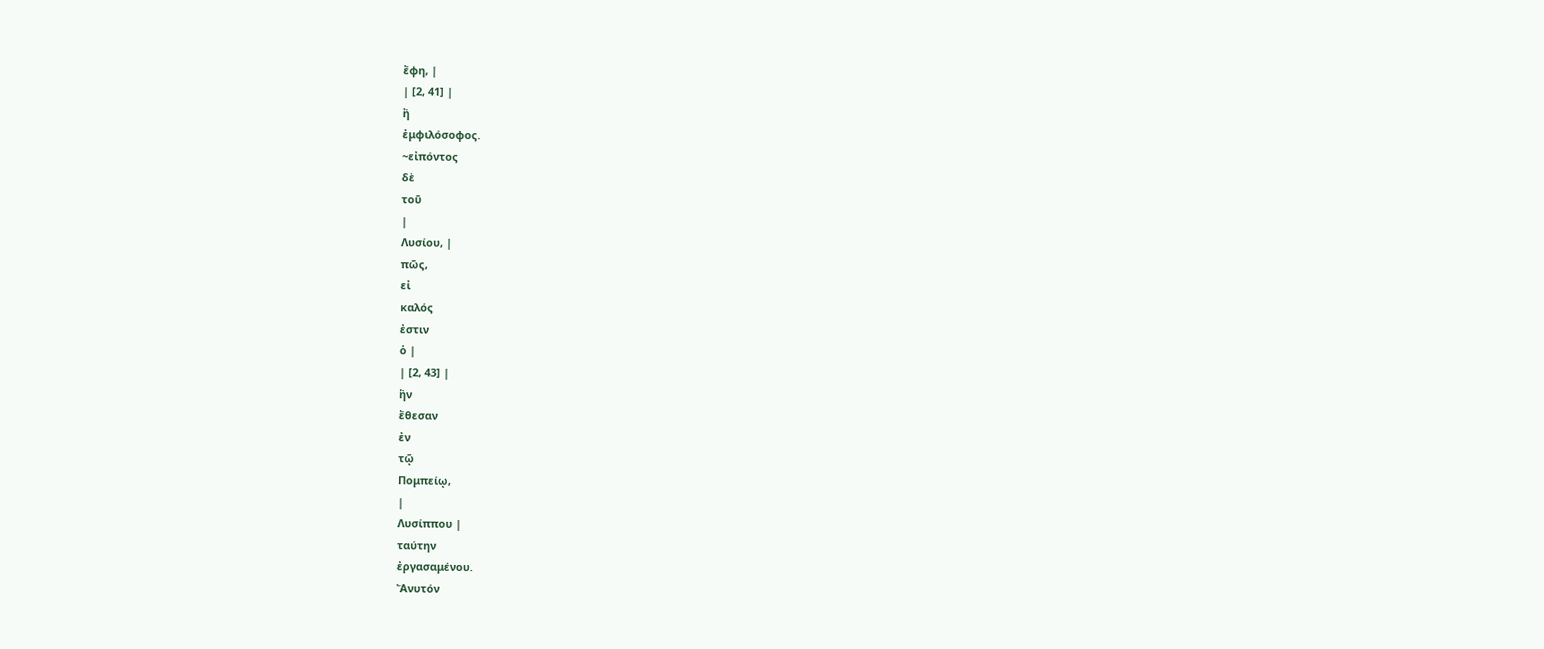ἔφη, |
| [2, 41] |
ἢ
ἐμφιλόσοφος.
~εἰπόντος
δὲ
τοῦ
|
Λυσίου, |
πῶς,
εἰ
καλός
ἐστιν
ὁ |
| [2, 43] |
ἣν
ἔθεσαν
ἐν
τῷ
Πομπείῳ,
|
Λυσίππου |
ταύτην
ἐργασαμένου.
Ἄνυτόν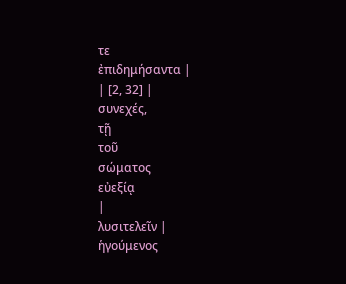τε
ἐπιδημήσαντα |
| [2, 32] |
συνεχές,
τῇ
τοῦ
σώματος
εὐεξίᾳ
|
λυσιτελεῖν |
ἡγούμενος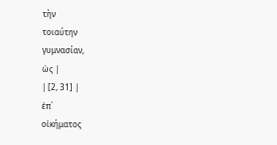τὴν
τοιαύτην
γυμνασίαν,
ὡς |
| [2, 31] |
ἐπ´
οἰκήματος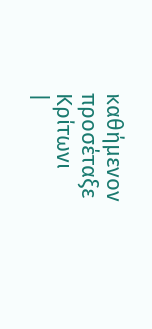καθήμενον
προσέταξε
Κρίτωνι
|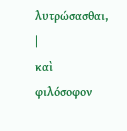λυτρώσασθαι, |
καὶ
φιλόσοφον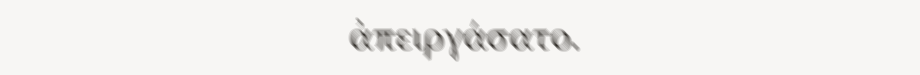ἀπειργάσατο.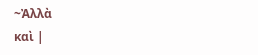~Ἀλλὰ
καὶ |